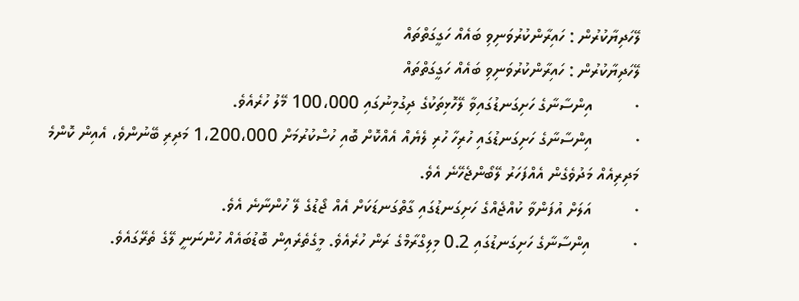ލޭހަދިޔާކުރުން : ހައިރާންކުރުވަނިވި ބައެއް ހަގީގަތްތައް
ލޭހަދިޔާކުރުން : ހައިރާންކުރުވަނިވި ބައެއް ހަގީގަތްތައް
·         އިންސާނާގެ ހަށިގަނޑުގައިވާ ލޭހޮޅިތަކުގެ ދިގުމިނުގައި 100،000 މޭލު ހުރެއެވެ.
·         އިންސާނާގެ ހަށިގަނޑުގައި ހުރިހާ ހުރި ލެޔެއް އެއްކޮށް ބޮއި ހުސްކުރުމަށް 1،200،000 މަދިރި ބޭނުންވެ، އެއިން ކޮންމެ މަދިރިއެއް މަދުވެގެން އެއްފަހަރު ލޭބޯންޖެހޭނެ އެވެ.
·         އަލަށް އުފަންވާ ކުއްޖެއްގެ ހަށިގަނޑުގައި ގާތްގަނޑަކަށް އެއް ޖޯޑުގެ ލޭ ހުންނާނެ އެވެ.
·         އިންސާނާގެ ހަށިގަނޑުގައި 0.2 މިލިގްރާމްގެ ރަން ހުރެއެވެ. މީގެތެރެއިން ބޮޑުބައެއް ހުންނަނީ ލޭގެ ތެރޭގައެވެ.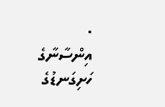·         އިންސާނާގެ ހަށިގަނޑުގެ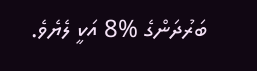ބަރުދަންގެ %8 އަކީ ލެޔެވެ.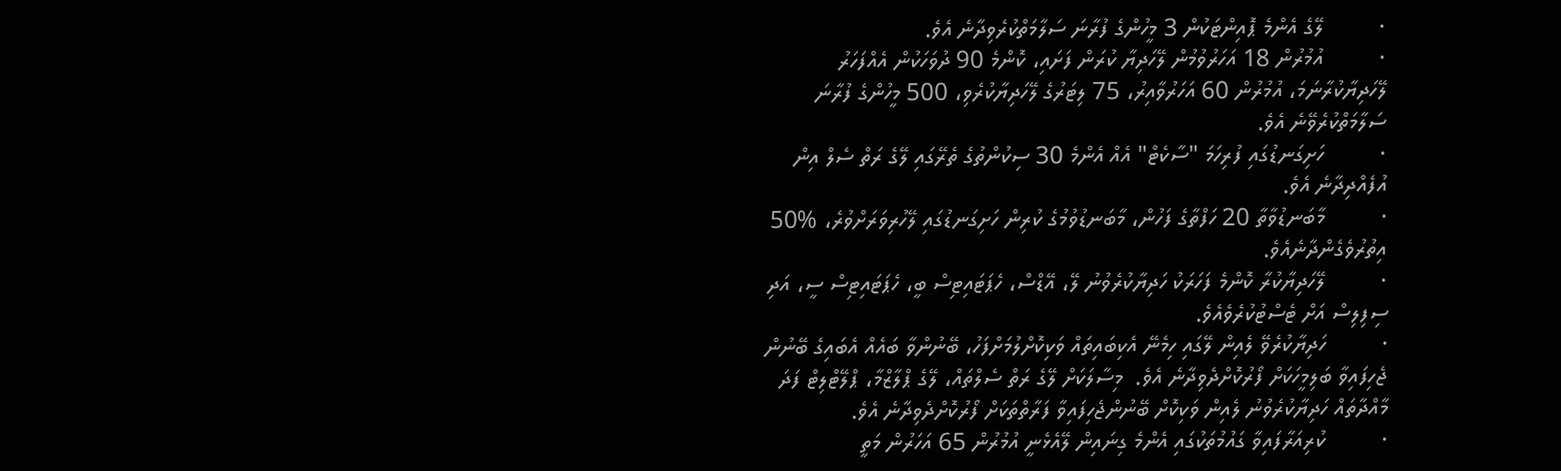·         ލޭގެ އެންމެ ޕޮއިންޓަކުން 3 މީހުންގެ ފުރާނަ ސަލާމަތްކުރެވިދާނެ އެވެ.
·         އުމުރުން 18 އަހަރުވުމުން ލޭހަދިޔާ ކުރަން ފަށައި، ކޮންމެ 90 ދުވަހަކުން އެއްފަހަރު ލޭހަދިޔާކުރާނަމަ، އުމުރުން 60 އަހަރުވާއިރު، 75 ލިޓަރުގެ ލޭހަދިޔާކުރެވި، 500 މީހުންގެ ފުރާނަ ސަލާމަތްކުރެވޭނެ އެވެ.
·         ހަށިގަނޑުގައި ފުރިހަމަ "ސާކެޓް" އެއް އެންމެ 30 ސިކުންތުގެ ތެރޭގައި ލޭގެ ރަތް ސެލް އިން އުފެއްދިދާނެ އެވެ.
·         މާބަނޑުވާތާ 20 ހަފްތާގެ ފަހުން، މާބަނޑުވުމުގެ ކުރިން ހަށިގަނޑުގައި ލޭހުރިވަރަށްވުރެ، %50 އިތުރުވެގެންދާނެއެވެ.
·         ލޭހަދިޔާކުރާ ކޮންމެ ފަހަރަކު ހަދިޔާކުރެވުނު ލޭ، އޭޑްސް، ހެޕަޓައިޓިސް ބީ، ހެޕަޓައިޓިސް ސީ، އަދި ސިފިލިސް އަށް ޓެސްޓުކުރެވެއެވެ.
·         ހަދިޔާކުރެވޭ ލެއިން ލޭގައި ހިމެނޭ އެކިބައިތައް ވަކިކޮށްލުމަށްފަހު، ބޭނުންވާ ބައެއް އެބައިގެ ބޭނުން ޖެހިފައިވާ ބަލިމީހަކަށް ފޯރުކޮށްދެވިދާނެ އެވެ.  މިސާލަކަށް ލޭގެ ރަތް ސެލްތައް، ލޭގެ ޕްލާޒްމާ، ޕްލޭޓްލިޓް ފަދަ މާއްދާތައް ހަދިޔާކުރެވުނު ލެއިން ވަކިކޮށް ބޭނުންޖެހިފައިވާ ފަރާތްތަކަށް ފޯރުކޮށްދެވިދާނެ އެވެ.
·         ކުރިއަރާފައިވާ ގައުމުތަކުގައި އެންމެ ގިނައިން ލޭއެޅެނީ އުމުރުން 65 އަހަރުން މަތީ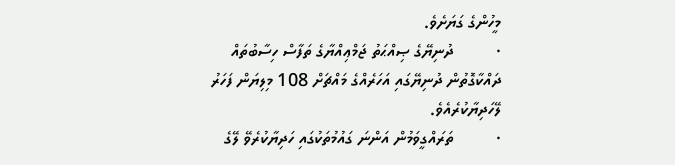މީހުންގެ ގަޔަށެވެ.
·         ދުނިޔޭގެ ޞިއްޙަތު ޖަމްޢިއްޔާގެ ތަފާސް ހިސާބުތައް ދައްކާގޮތުން ދުނިޔޭގައި އަހަރެއްގެ މައްޗަށް 108 މިލިޔަން ފަހަރު ލޭހަދިޔާކުރެއެވެ.
·         ތަރައްގީވަމުން އަންނަ ގައުމުތަކުގައި ހަދިޔާކުރެވޭ ލޭގެ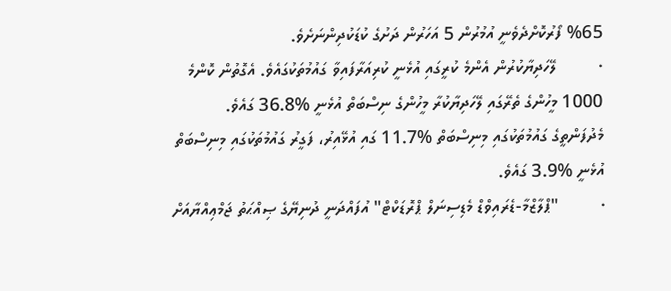%65 ފޯރުކޮށްދެވެނީ އުމުރުން 5 އަހަރުން ދަށުގެ ކުޑަކުދިންނަށެވެ.
·         ލޭހަދިޔާކުރުން އެންމެ ކުރީގައި އުޅެނީ ކުރިއަރާފައިވާ ގައުމުތަކުގައެވެ. އެގޮތުން ކޮންމެ 1000 މީހުންގެ ތެރޭގައި ލޭހަދިޔާކުރާ މީހުންގެ ނިސްބަތް އުޅެނީ %36.8 ގައެވެ. މެދުފަންތީގެ ގައުމުތަކުގައި މިނިސްބަތް %11.7 ގައި އުޅޭއިރު، ފަގީރު ގައުމުތަކުގައި މިނިސްބަތް އުޅެނީ %3.9 ގައެވެ.
·         "ޕްލާޒްމާ-ޑެރައިވްޑް މެޑިސިނަލް ޕްރޮޑަކްޓް" އުފައްދަނީ ދުނިޔޭގެ ޞިއްޙަތު ޖަމްޢިއްޔާއަށް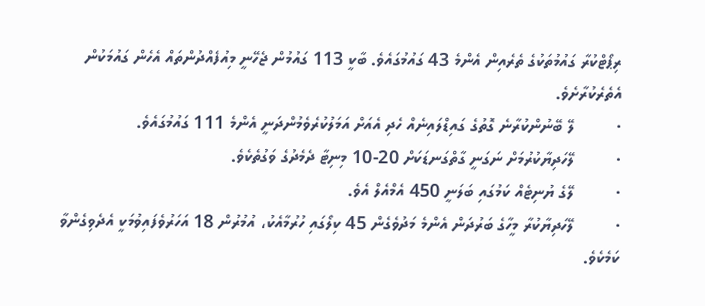ރިޕޯޓްކުރާ ގައުމުތަކުގެ ތެރެއިން އެންމެ 43 ގައުމުގައެވެ. ބާކީ 113 ގައުމުން ޖެހޭނީ މިއުފެއްދުންތައް އެހެން ގައުމަކުން އެތެރެކުރާށެވެ.
·         ލޭ ބޭނުންކުރާނެ ގޮތުގެ ގައިޑްލައިނެއް ހެދި އެއަށް އަމަލުކުރެވެމުންދަނީ އެންމެ 111 ގައުމުގައެވެ.
·         ލޭހަދިޔާކުރުމަށް ނަގަނީ ގާތްގަނޑަކަށް 20-10 މިނިޓާ ދެމެދުގެ ވަގުތެކެވެ.
·         ލޭގެ ޔުނިޓެއް ކަމުގައި ބަލަނީ 450 އެމްއެލް އެވެ.
·         ލޭހަދިޔާކުރާ މީހާގެ ބަރުދަން އެންމެ މަދުވެގެން 45 ކިލޯގައި ހުރުމާއެކު، އުމުރުން 18 އަހަރުވެފައިވުމަކީ އެދެވިގެންވާ ކަމެކެވެ.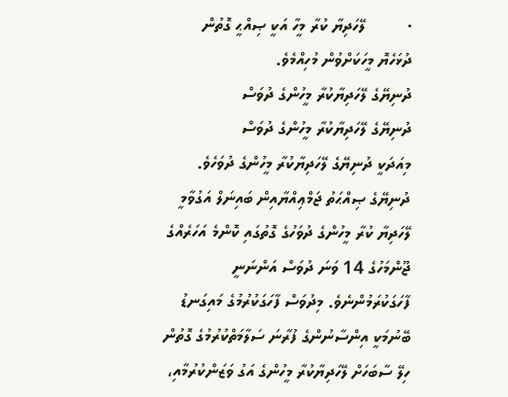·         ލޭހަދިޔާ ކުރާ މީހާ އަކީ ޞިއްޙީ ގޮތުން ދުޅަހެޔޮ މީހަކަށްވުން މުހިއްމެވެ.
ދުނިޔޭގެ ލޭހަދިޔާކުރާ މީހުންގެ ދުވަސް
ދުނިޔޭގެ ލޭހަދިޔާކުރާ މީހުންގެ ދުވަސް
މިއަދަކީ ދުނިޔޭގެ ލޭހަދިޔާކުރާ މީހުންގެ ދުވަހެވެ. ދުނިޔޭގެ ޞިއްޙަތު ޖަމްޢިއްޔާއިން ބައިނަލް އަގުވާމީ ލޭހަދިޔާ ކުރާ މީހުންގެ ދުވަހުގެ ގޮތުގައި ކޮންމެ އަހަރެއްގެ ޖޫންމަހުގެ 14 ވަނަ ދުވަސް އަންނަނީ ފާހަގަކުރަމުންނެވެ. މިދުވަސް ފާހަގަކުރުމުގެ މައިގަނޑު ބޭނުމަކީ އިންސާނުންގެ ފުރާނަ ސަލާމަތްކުރުމުގެ ގޮތުން ހިލޭ ސާބަހަށް ލޭހަދިޔާކުރާ މީހުންގެ އަގު ވަޒަންކުރުމާއި،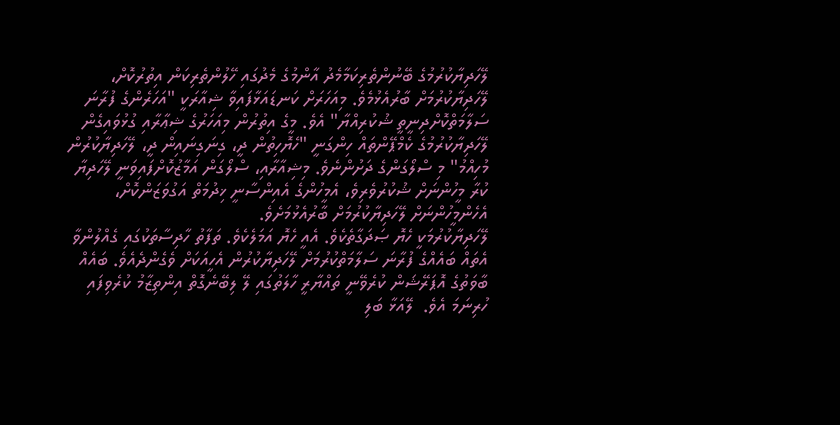ލޭހަދިޔާކުރުމުގެ ބޭނުންތެރިކަމާމެދު އާންމުގެ މެދުގައި ހޭލުންތެރިކަން އިތުރުކޮށް، ލޭހަދިޔާކުރުމަށް ބާރުއެޅުމެވެ. މިއަހަރަށް ކަނޑައަޅާފައިވާ ޝިއާރަކީ "އަހަރެންގެ ފުރާނަ ސަލާމަތްކޮށްދިނީތީ ޝުކުރިއްޔާ" އެވެ. މީގެ އިތުރުން މިއަހަރުގެ ޝިޢާރާއި ގުޅުވައިގެން ލޭހަދިޔާކުރުމުގެ ކެމްޕޭންތައް ހިންގަނީ "ހެޔޮހިތުން ދީ، ގިނަގިނައިން ދީ، ލޭހަދިޔާކުރުން މުހިއްމު" މި ސްލޯގަންގެ ދަށުންނެވެ. މިޝިއާރާއި، ސްލޯގަން އަމާޒުކޮށްފައިވަނީ ލޭހަދިޔާ ކުރާ މީހުންނަށް ޝުކުރުވެރިވެ، އެމީހުންގެ އެއިންސާނީ ޚިދުމަތް އަގުވަޒަންކޮށް، އެހެންމީހުންނަށް ލޭހަދިޔާކުރުމަށް ބާރުއެޅުމަށެވެ.
ލޭހަދިޔާކުރުމަކީ ހެޔޮ ޞަދަގާތެކެވެ. އެއީ ހެޔޮ އަމަލެކެވެ. ތަފާތު ހާދިސާތަކުގައި ގެއްލުންވާ އެތައް ބައެއްގެ ފުރާނަ ސަލާމަތްކުރުމަށް ލޭހަދިޔާކުރުން އެހީއަކަށް ވެގެންދެއެވެ. ބައެއް ބާވަތުގެ އޮޕަރޭޝަން ކުރެވޭނީ ތައްޔާރީ ހާލަތުގައި ލޭ ލިބޭނެގޮތް އިންތިޒާމު ކުރެވިފައި ހުރިނަމަ އެވެ.  ލޭއަޅާ ބަލި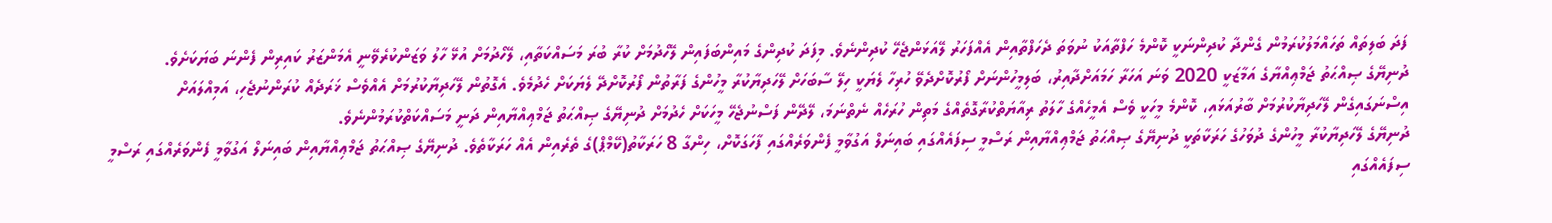ފަދަ ބަލިތައް ތަހައްމަލުކުރަމުން ގެންދާ ކުދިންނަކީ ކޮންމެ ހަފްތާއަކު ނުވަތަ ދެހަފްތާއިން އެއްފަހަރު ލޭއަޅަންޖެހޭ ކުދިންނެވެ. މިފަދަ ކުދިންގެ މައިންބަފައިން ލޭހޯދުމަށް ކުރާ ބުރަ މަސައްކަތާއި، ލޭހޯދުމަށް އުޅޭ ހާލު ވަޒަންކުރެވޭނީ އެމަންޒަރު ކައިރިން ފެންނަ ބަޔަކަށެވެ.
ދުނިޔޭގެ ޞިއްޙަތު ޖަމްޢިއްޔާގެ އަމާޒަކީ 2020 ވަނަ އަހަރާ ހަމައަށްދާއިރު، ބަލިމީހުންނަށް ފޯރުކޮށްދެވޭ ހުރިހާ ލެޔަކީ ހިލޭ ސާބަހަށް ލޭހަދިޔާކުރާ މީހުންގެ ފަރާތުން ފޯރުކޮށްދޭ ލެޔަކަށް ހެދުމެވެ. އެގޮތުން ލޭހަދިޔާކުރުމަށް އެއްވެސް ޚަރަދެއް ކުރަންނުޖެހި، އަމިއްލައަށް އިސްނަގައިގެން ލޭހަދިޔާކުރުމަށް ބާރުއަޅައި، ކޮންމެ މީހަކީ ވެސް އެމީހެއްގެ ހާލަތު ރިއާޔަތްކުރާގޮތެއްގެ މަތިން ހުރަހެއް ނެތްނަމަ، ލޭދޭން ފަސްނުޖެހޭ މީހަކަށް ހެދުމަށް ދުނިޔޭގެ ޞިއްޙަތު ޖަމްޢިއްޔާއިން ދަނީ މަސައްކަތްކުރަމުންނެވެ.
ދުނިޔޭގެ ލޭހަދިޔާކުރާ މީހުންގެ ދުވަހުގެ ހަރަކާތަކީ ދުނިޔޭގެ ޞިއްޙަތު ޖަމްޢިއްޔާއިން ރަސްމީ ސިފައެއްގައި ބައިނަލް އަގުވާމީ ފެންވަރެއްގައި ފާހަގަކޮށް، ހިންގާ 8 ހަރަކާތު(ކޭމްޕް)ގެ ތެރެއިން އެއް ހަރަކާތެވެ. ދުނިޔޭގެ ޞިއްޙަތު ޖަމްޢިއްޔާއިން ބައިނަލް އަގުވާމީ ފެންވަރެއްގައި ރަސްމީ ސިފައެއްގައި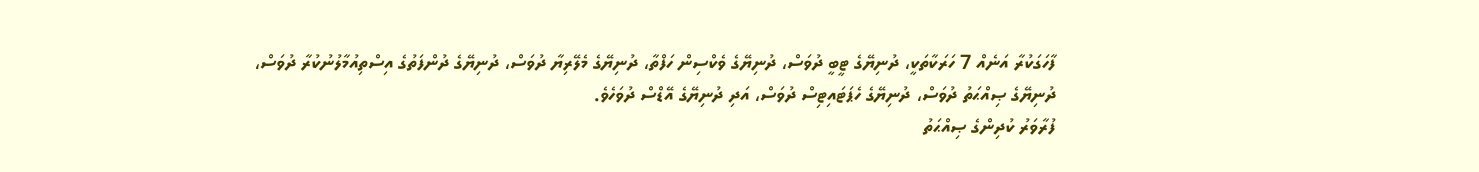ފާހަގަކުރާ އަނެއް 7 ހަރަކާތަކީ، ދުނިޔޭގެ ޓީބީ ދުވަސް، ދުނިޔޭގެ ވެކްސިން ހަފްތާ، ދުނިޔޭގެ މެލޭރިޔާ ދުވަސް، ދުނިޔޭގެ ދުންފަތުގެ އިސްތިއުމާލުނުކުރާ ދުވަސް، ދުނިޔޭގެ ޞިއްޙަތު ދުވަސް، ދުނިޔޭގެ ހެޕަޓައިޓިސް ދުވަސް، އަދި ދުނިޔޭގެ އޭޑްސް ދުވަހެވެ.
ފުރާވަރު ކުދިންގެ ޞިއްޙަތު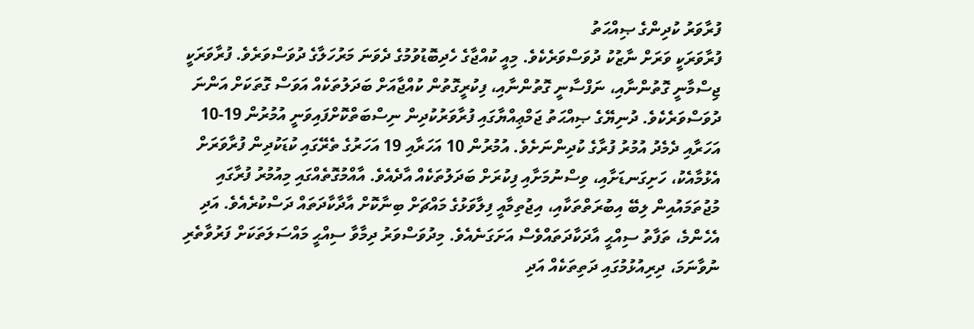ފުރާވަރު ކުދިންގެ ޞިއްޙަތު
ފުރާވަރަކީ ވަރަށް ނާޒުކު ދުވަސްވަރެކެވެ. މިއީ ކުއްޖާގެ ހެދިބޮޑުވުމުގެ ދެވަނަ މަރުހަލާގެ ދުވަސްވަރެވެ. ފުރާވަރަކީ ޖިސްމާނީ ގޮތުންނާއި، ނަފްސާނީ ގޮތުންނާއި، ފިކުރީގޮތުން ކުއްޖާއަށް ބަދަލުތަކެއް އަވަސް ގޮތަކަށް އަންނަ ދުވަސްވަރެކެވެ. ދުނިޔޭގެ ޞިއްޙަތު ޖަމްޢިއްޔާގައި ފުރާވަރުކުދިން ނިސްބަތްކޮށްފައިވަނީ އުމުރުން 19-10 އަހަރާއި ދެމެދު އުމުރު ފުރާގެ ކުދިންނަށެވެ. އުމުރުން 10 އަހަރާއި 19 އަހަރުގެ ތެރޭގައި ކުޑަކުދިން ފުރާވަރަށް އެޅުމާއެކު، ހަށިގަނޑަށާއި، ވިސްނުމަށާއި ފިކުރަށް ބަދަލުތަކެއް އާދެއެވެ. އާއްމުގޮތެއްގައި މިއުމުރު ފުރާގައި މުޖުތަމައުއިން ލިބޭ އިބުރަތްތަކާއި، އިޖުތިމާއީ ފިލާވަޅުގެ މައްޗަށް ބިނާކޮށް އާދާކާދަތައް ދަސްކުރެއެވެ. އަދި އެހެންމެ، ތަފާތު ސިއްޙީ އާދަކާދަތައްވެސް އަށަގަނެއެވެ. މިދުވަސްވަރު ދިމާވާ ސިއްޙީ މައްސަލަތަކަށް ފަރުވާތެރި ނުވާނަމަ، ދިރިއުޅުމުގައި ދަތިތަކެއް އަދި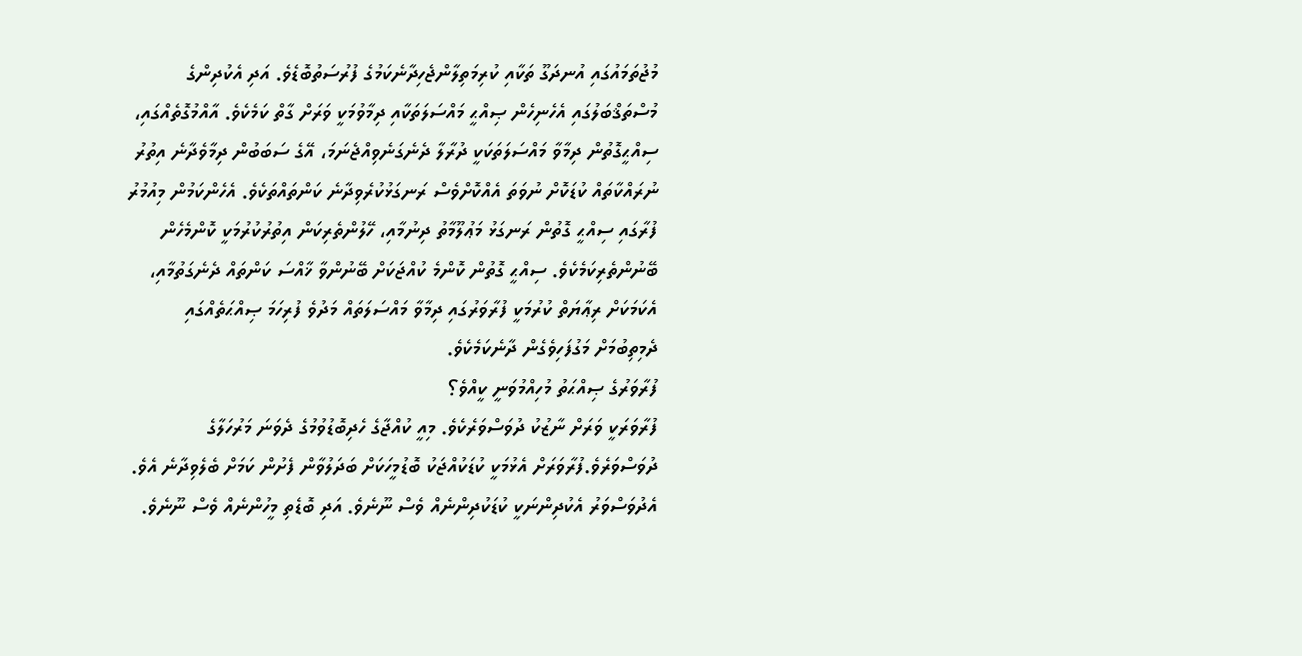މުޖުތަމައުގައި އުނދަގޫ ތަކާއި ކުރިމަތިލާންޖެހިދާނެކަމުގެ ފުރުސަތުބޮޑެވެ. އަދި އެކުދިންގެ މުސްތަޤްބަލުގައި އެހެނިހެން ޞިއްޙީ މައްސަލަތަކާއި ދިމާވުމަކީ ވަރަށް ގާތް ކަމެކެވެ. އާއްމުގޮތެއްގައި، ސިއްޙީގޮތުން ދިމާވާ މައްސަލަތަކަކީ ދުރާލާ ދެނެގަނެވިއްޖެނަމަ، އޭގެ ސަބަބުން ދިމާވެދާނެ އިތުރު ނުރައްކާތައް ކުޑަކޮށް ނުވަތަ އެއްކޮށްވެސް ރަނގަޅުކުރެވިދާނެ ކަންތައްތަކެވެ. އެހެންކަމުން މިއުމުރު ފުރާގައި ސިއްޙީ ގޮތުން ރަނގަޅު މަޢުލޫމާތު ދިނުމާއި، ހޭލުންތެރިކަން އިތުރުކުރުމަކީ ކޮންމެހެން ބޭނުންތެރިކަމެކެވެ. ސިއްޙީ ގޮތުން ކޮންމެ ކުއްޖަކަށް ބޭނުންވާ ޚާއްސަ ކަންތައް ދެނެގަތުމާއި، އެކަމަކަށް ރިޢާޔަތް ކުރުމަކީ ފުރާވަރުގައި ދިމާވާ މައްސަލަތައް މަދުވެ ފުރިހަމަ ޞިއްޙަތެއްގައި ދެމިތިބުމަށް މަގުފަހިވެގެން ދާނެކަމެކެވެ.
ފުރާވަރުގެ ޞިއްޙަތު މުހިއްމުވަނީ ކީއްވެ؟
ފުރާވަރަކީ ވަރަށް ނާޒުކު ދުވަސްވަރެކެވެ. މިއީ ކުއްޖާގެ ހެދިބޮޑުވުމުގެ ދެވަނަ މަރުހަލާގެ ދުވަސްވަރެވެ.ފުރާވަރަށް އެޅުމަކީ ކުޑަކުއްޖަކު ބޮޑުމީހަކަށް ބަދަލުވާން ފެށުން ކަމަށް ބެލެވިދާނެ އެވެ. އެދުވަސްވަރު އެކުދިންނަކީ ކުޑަކުދިންނެއް ވެސް ނޫނެވެ. އަދި ބޮޑެތި މީހުންނެއް ވެސް ނޫނެވެ.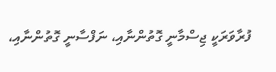ފުރާވަރަކީ ޖިސްމާނީ ގޮތުންނާއި، ނަފްސާނީ ގޮތުންނާއި،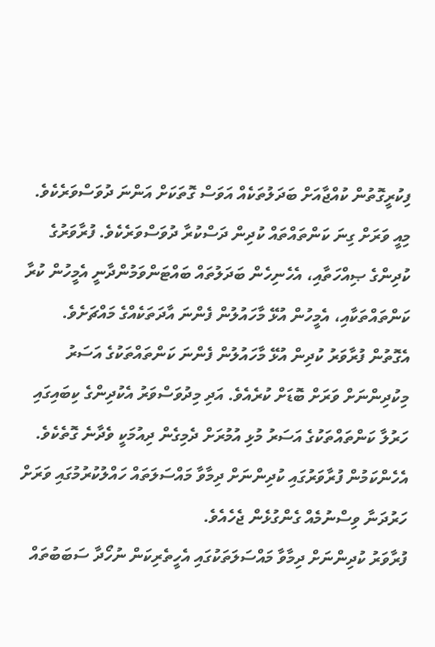ފިކުރީގޮތުން ކުއްޖާއަށް ބަދަލުތަކެއް އަވަސް ގޮތަކަށް އަންނަ ދުވަސްވަރެކެވެ. މިއީ ވަރަށް ގިނަ ކަންތައްތައް ކުދިން ދަސްކުރާ ދުވަސްވަރެކެވެ. ފުރާވަރުގެ ކުދިންގެ ޞިއްހަތާއި، އެހެނިހެން ބަދަލުތައް ބައްޓަންވަމުންދާނީ އެމީހުން ކުރާ ކަންތައްތަކާއި، އެމީހުން އުޅޭ މާހައުލުން ފެންނަ އާދަތަކެއްގެ މައްޗަށެވެ. އެގޮތުން ފުރާވަރު ކުދިން އުޅޭ މާހައުލުން ފެންނަ ކަންތައްތަކުގެ އަސަރު މިކުދިންނަށް ވަރަށް ބޮޑަށް ކުރެއެވެ. އަދި މިދުވަސްވަރު އެކުދިންގެ ކިބައިގައި ހަރުލާ ކަންތައްތަކުގެ އަސަރު މުޅި އުމުރަށް ދެމިގެން ދިއުމަކީ ވެދާނެ ގޮތެކެވެ. އެހެންކަމުން ފުރާވަރުގައި ކުދިންނަށް ދިމާވާ މައްސަލަތައް ހައްލުކުރުމުގައި ވަރަށް ހަރުދަނާ ވިސްނުމެއް ގެންގުޅެން ޖެހެއެވެ.
ފުރާވަރު ކުދިންނަށް ދިމާވާ މައްސަލަތަކުގައި އެހީތެރިކަން ނުހޯދާ ސަބަބުތައް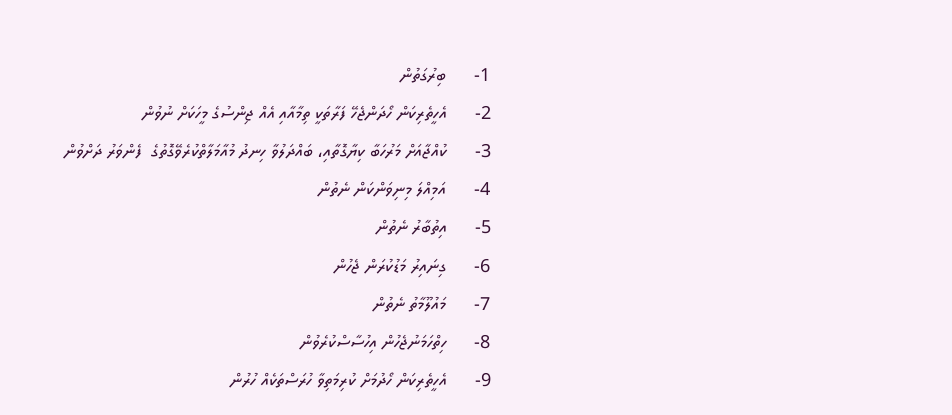1-      ބިރުގަތުން
2-      އެހީތެރިކަން ހޯދަންޖެހޭ ފަރާތަކީ ތިމާއާއި އެއް ޖިންސުގެ މީހަކަށް ނުވުން
3-      ކުއްޖާއަށް މަރުހަބާ ކިޔާގޮތާއި، ބައްދަލުވާ ހިނދު މުއާމަލާތްކުރެވޭގޮތުގެ  ފެންވަރު ދަށްވުން
4-      އަމިއްލަ މިނިވަންކަން ނެތުން
5-      އިތުބާރު ނެތުން
6-      ގިނައިރު މަޑުކުރަން ޖެހުން
7-      މައުލޫމާތު ނެތުން
8-      ހިތްހަމަނުޖެހުން އިހުސާސްކުރެވުން
9-      އެހީތެރިކަން ހޯދުމަށް ކުރިމަތިވާ ހުރަސްތަކެއް ހުރުން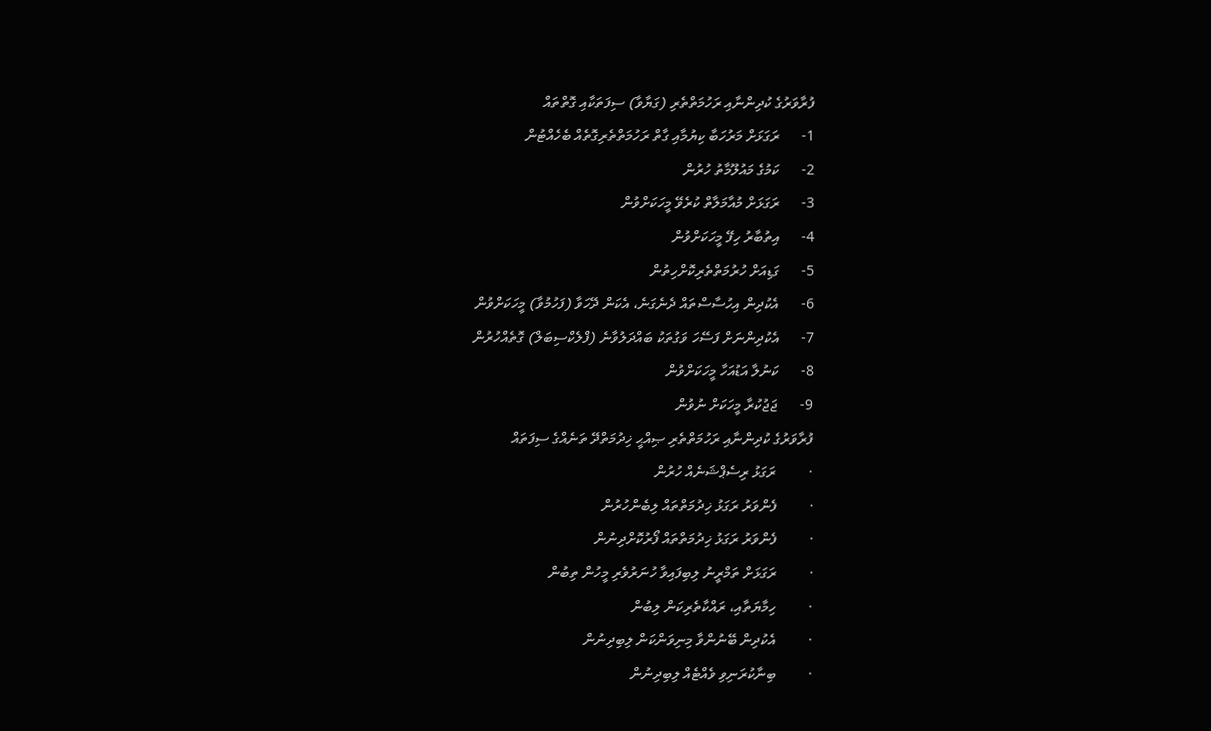ފުރާވަރުގެ ކުދިންނާއި ރަހުމަތްތެރި (ގަޔާވާ) ސިފަތަކާއި ގޮތްތައް
1-      ރަގަޅަށް މަރުހަބާ ކިޔުމާއި ގާތް ރަހުމަތްތެރިގޮތެއް ބެހެއްޓުން
2-      ކަމުގެ މައުލޫމާތު ހުރުން
3-      ރަގަޅަށް މުއާމަލާތް ކުރެވޭ މީހަކަށްވުން
4-      އިތުބާރު ހިފޭ މީހަކަށްވުން
5-      ގަޑިއަށް ހުރުމަތްތެރިކޮށްހިތުން
6-      އެކުދިން އިހުސާސްތައް ދެނެގަނެ، އެކަން ދޭހަވާ (ފަހުމުވާ) މީހަކަށްވުން
7-      އެކުދިންނަށް ފަސޭހަ ވަގުތަކު ބައްދަލުވާނެ (ފްލެކްސިބަލް) ގޮތެއްހުރުން
8-      ކަނުލާ އަޑުއަހާ މީހަކަށްވުން
9-      ޖަޖުކުރާ މީހަކަށް ނުވުން
ފުރާވަރުގެ ކުދިންނާއި ރަހުމަތްތެރި ޞިއްޙީ ޚިދުމަތްދޭ ތަނެއްގެ ސިފަތައް
·         ރަގަޅު ރިސެޕްޝަނެއް ހުރުން
·         ފެންވަރު ރަގަޅު ޚިދުމަތްތައް ލިބެންހުރުން
·         ފެންވަރު ރަގަޅު ޚިދުމަތްތައް ފޯރުކޮށްދިނުން
·         ރަގަޅަށް ތަމްރީނު ލިބިފައިވާ ހުނަރުވެރި މީހުން ތިބުން
·         ހިމާޔަތާއި، ރައްކާތެރިކަން ލިބުން
·         އެކުދިން ބޭނުންވާ މިނިވަންކަން ލިބިދިނުން
·         ބިނާކުރަނިވި ވެއްޓެއް ލިބިދިނުން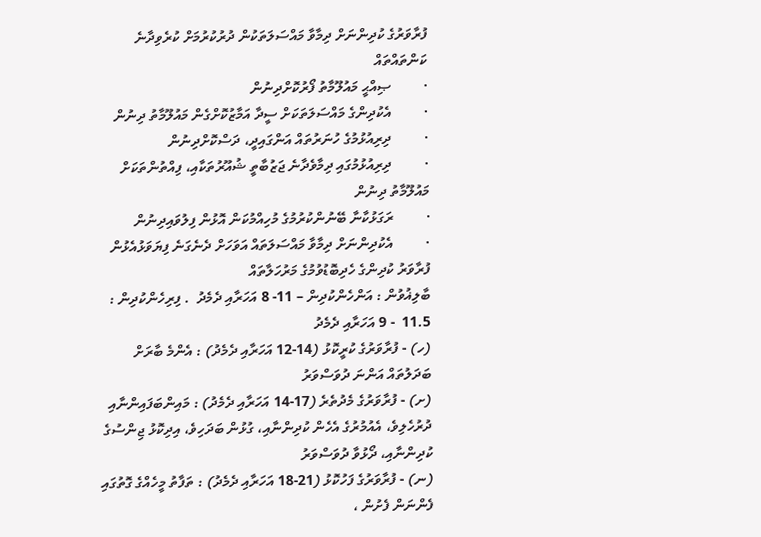ފުރާވަރުގެ ކުދިންނަށް ދިމާވާ މައްސަލަތަކުން ދުރުކުރުމަށް ކުރެވިދާނެ ކަންތައްތައް
·         ޞިއްޙީ މައުލޫމާތު ފޯރުކޮށްދިނުން
·         އެކުދިންގެ މައްސަލަތަކަށް ސީދާ އަމާޒުކޮށްގެން މައުލޫމާތު ދިނުން
·         ދިރިއުޅުމުގެ ހުނަރުތައް އަންގައިދީ، ދަސްކޮށްދިނުން
·         ދިރިއުޅުމުގައި ދިމާވެދާނެ ޖަޒުބާތީ ޝުއޫރުތަކާއި، ފިއްތުންތަކަށް މައުލޫމާތު ދިނުން
·         ރަގަޅުކާނާ ބޭނުންކުރުމުގެ މުހިއްމުކަން އޮޅުން ފިލުވައިދިނުން
·         އެކުދިންނަށް ދިމާވާ މައްސަލަތައް އަވަހަށް ދެނެގަނެ ފިޔަވަޅުއެޅުން
ފުރާވަރު ކުދިންގެ ހެދިބޮޑުވުމުގެ މަރުހަލާތައް
ބާލިޣުވުން : އަންހެންކުދިން – 11- 8 އަހަރާއި ދެމެދު  . ފިރިހެންކުދިން : 11.5  - 9 އަހަރާއި ދެމެދު
(ހ) - ފުރާވަރުގެ ކުރީކޮޅު (14-12 އަހަރާއި ދެމެދު) : އެންމެ ބާރަށް ބަދަލުތައް އަންނަ ދުވަސްވަރު
(ށ) - ފުރާވަރުގެ މެދުތެރެ (17-14 އަހަރާއި ދެމެދު) : މައިންބަފައިންނާއި ދުރުހެލިވެ، އެއުމުރުގެ އެހެން ކުދިންނާއި، ގުޅުން ބަދަހިވެ، އިދިކޮޅު ޖިންސުގެ ކުދިންނާއި، ދޯޅުވާ ދުވަސްވަރު
(ނ) - ފުރާވަރުގެ ފަހުކޮޅު (21-18 އަހަރާއި ދެމެދު) : ތަފާތު މީހެއްގެ ގޮތުގައި ފެންނަން ފެށުން ،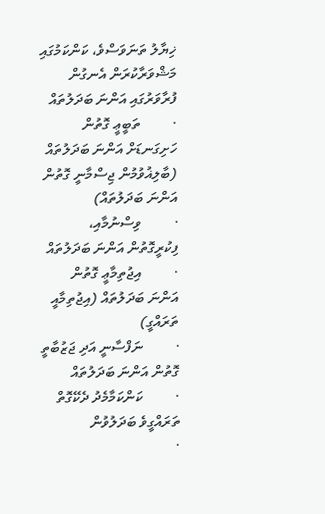ޚިޔާލު ތަނަވަސްވެ، ކަންކަމުގައި މަޝްވަރާކުރަން އެނގުން
ފުރާވަރުގައި އަންނަ ބަދަލުތައް
·         ތަބީޢީ ގޮތުން ހަށިގަނޑަށް އަންނަ ބަދަލުތައް (ބާލިޣުވުމުން ޖިސްމާނީ ގޮތުން އަންނަ ބަދަލުތައް)
·         ވިސްނުމާއި، ފިކުރީގޮތުން އަންނަ ބަދަލުތައް
·         އިޖުތިމާޢީ ގޮތުން އަންނަ ބަދަލުތައް (އިޖުތިމާއީ ތަރައްގީ)
·         ނަފްސާނީ އަދި ޖަޒުބާތީ ގޮތުން އަންނަ ބަދަލުތައް
·         ކަންކަމާމެދު ދެކޭގޮތް ތަރައްގީވެ ބަދަލުވުން
·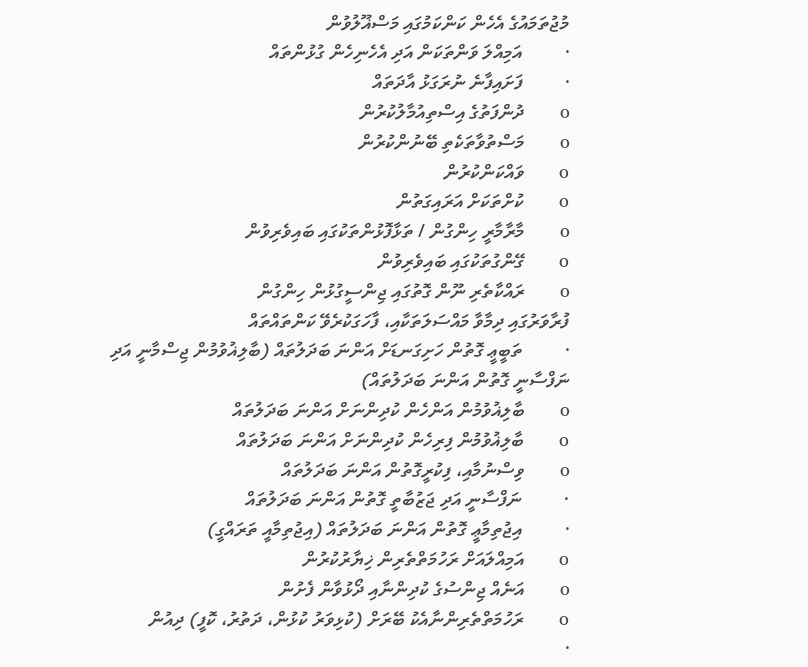މުޖުތަމައުގެ އެހެން ކަންކަމުގައި މަސްޣޫލުވުން
·         އަމިއްލަ ވަންތަކަން އަދި އެހެނިހެން ގުޅުންތައް
·         ފަށައިފާނެ ނުރަގަޅު އާދަތައް
o       ދުންފަތުގެ އިސްތިއުމާލުކުރުން
o       މަސްތުވާތަކެތި ބޭނުންކުރުން
o       ވައްކަންކުރުން
o       ކުށްތަކަށް އަރައިގަތުން
o       މާރާމާރީ ހިންގުން / ތަޅާފޮޅުންތަކުގައި ބައިވެރިވުން
o       ގޭންގުތަކުގައި ބައިވެރިވުން
o       ރައްކާތެރި ނޫން ގޮތުގައި ޖިންސީގުޅުން ހިންގުން
ފުރާވަރުގައި ދިމާވާ މައްސަލަތަކާއި، ފާހަގަކުރެވޭ ކަންތައްތައް
·         ތަބީޢީ ގޮތުން ހަށިގަނޑަށް އަންނަ ބަދަލުތައް (ބާލިޣުވުމުން ޖިސްމާނީ އަދި ނަފްސާނީ ގޮތުން އަންނަ ބަދަލުތައް)
o       ބާލިޣުވުމުން އަންހެން ކުދިންނަށް އަންނަ ބަދަލުތައް
o       ބާލިޣުވުމުން ފިރިހެން ކުދިންނަށް އަންނަ ބަދަލުތައް
o       ވިސްނުމާއި، ފިކުރީގޮތުން އަންނަ ބަދަލުތައް
·         ނަފްސާނީ އަދި ޖަޒުބާތީ ގޮތުން އަންނަ ބަދަލުތައް
·         އިޖުތިމާޢީ ގޮތުން އަންނަ ބަދަލުތައް (އިޖުތިމާއީ ތަރައްގީ)
o       އަމިއްލައަށް ރަހުމަތްތެރިން ޚިޔާރުކުރުން
o       އަނެއް ޖިންސުގެ ކުދިންނާއި ދޯޅުވާން ފެށުން
o       ރަހުމަތްތެރިންނާއެކު ބޭރަށް (ކުޅިވަރު ކުޅުން، ދަތުރު، ކޮފީ) ދިއުން
·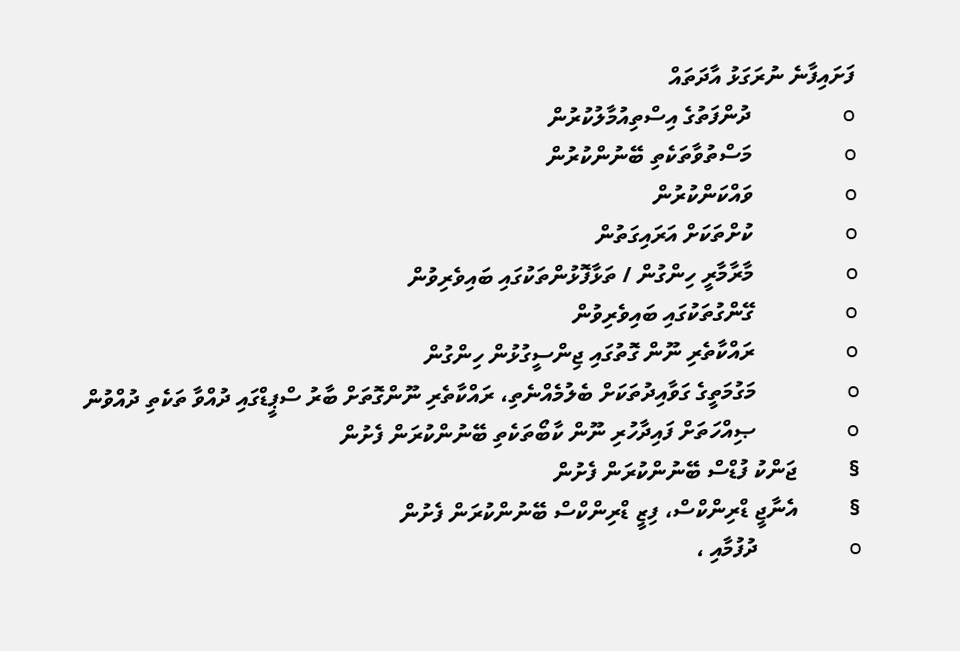ފަށައިފާނެ ނުރަގަޅު އާދަތައް
o       ދުންފަތުގެ އިސްތިއުމާލުކުރުން
o       މަސްތުވާތަކެތި ބޭނުންކުރުން
o       ވައްކަންކުރުން
o       ކުށްތަކަށް އަރައިގަތުން
o       މާރާމާރީ ހިންގުން / ތަޅާފޮޅުންތަކުގައި ބައިވެރިވުން
o       ގޭންގުތަކުގައި ބައިވެރިވުން
o       ރައްކާތެރި ނޫން ގޮތުގައި ޖިންސީގުޅުން ހިންގުން
o       މަގުމަތީގެ ގަވާއިދުތަކަށް ބެލުމެއްނެތި، ރައްކާތެރި ނޫންގޮތަށް ބާރު ސްޕީޑްގައި ދުއްވާ ތަކެތި ދުއްވުން
o       ޞިއްހަތަށް ފައިދާހުރި ނޫން ކާބޯތަކެތި ބޭނުންކުރަން ފެށުން
§         ޖަންކު ފުޑްސް ބޭނުންކުރަން ފެށުން
§         އެނާޖީ ޑްރިންކްސް، ފިޒީ ޑްރިންކްސް ބޭނުންކުރަން ފެށުން
o       ދުފުމާއި ،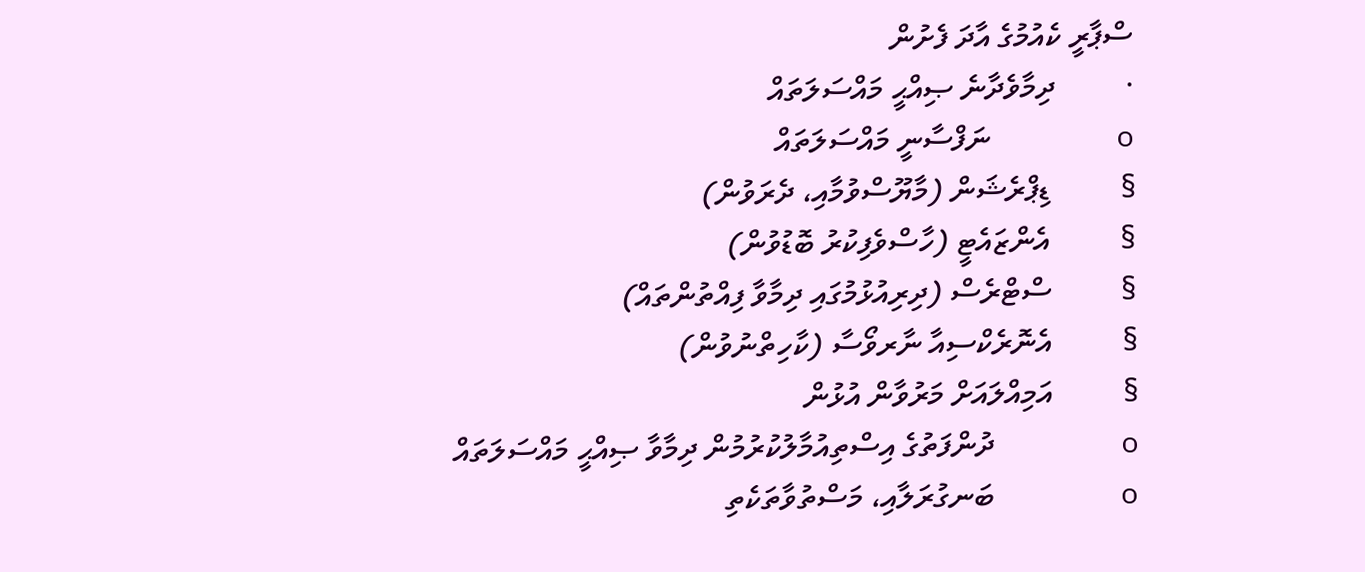ސްޕާރީ ކެއުމުގެ އާދަ ފެށުން
·         ދިމާވެދާނެ ޞިއްޙީ މައްސަލަތައް
o       ނަފްސާނީ މައްސަލަތައް
§         ޑިޕްރެޝަން (މާޔޫސްވުމާއި، ދެރަވުން)
§         އެންޒައެޓީ (ހާސްވެފިކުރު ބޮޑުވުން)
§         ސްޓްރެސް (ދިރިއުޅުމުގައި ދިމާވާ ފިއްތުންތައް)
§         އެނޮރެކްސިއާ ނާރވޯސާ (ކާހިތްނުވުން)
§         އަމިއްލައަށް މަރުވާން އުޅުން
o       ދުންފަތުގެ އިސްތިއުމާލުކުރުމުން ދިމާވާ ޞިއްޙީ މައްސަލަތައް
o       ބަނގުރަލާއި، މަސްތުވާތަކެތި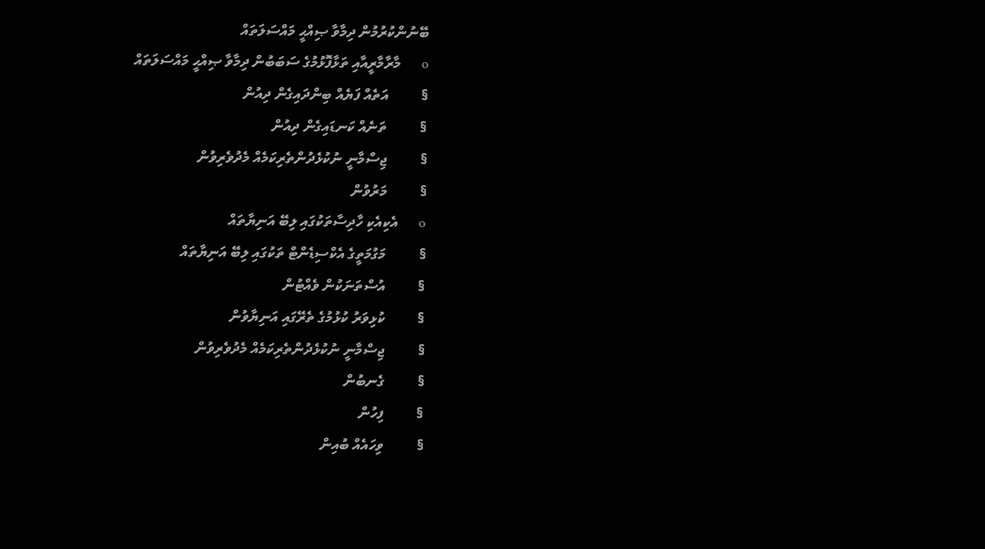ބޭނުންކުރުމުން ދިމާވާ ޞިއްޙީ މައްސަލަތައް
o       މާރާމާރީއާއި ތަޅާފޮޅުމުގެ ސަބަބުން ދިމާވާ ޞިއްޙީ މައްސަލަތައް
§         އަތެއް ފަޔެއް ބިންދައިގެން ދިއުން
§         ތަނެއް ކަނޑައިގެން ދިއުން
§         ޖިސްމާނީ ނުކުޅެދުންތެރިކަމެއް މެދުވެރިވުން
§         މަރުވުން
o       އެކިއެކި ހާދިސާތަކުގައި ލިބޭ އަނިޔާތައް
§         މަގުމަތީގެ އެކްސިޑެންޓް ތަކުގައި ލިބޭ އަނިޔާތައް
§         އުސްތަނަކުން ވެއްޓުން
§         ކުޅިވަރު ކުޅުމުގެ ތެރޭގައި އަނިޔާވުން
§         ޖިސްމާނީ ނުކުޅެދުންތެރިކަމެއް މެދުވެރިވުން
§         ގެނބުން
§         ފިހުން
§         ވިހައެއް ބުއިން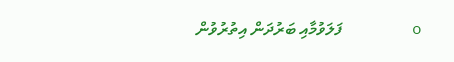o       ފަލަވުމާއި ބަރުދަން އިތުރުވުން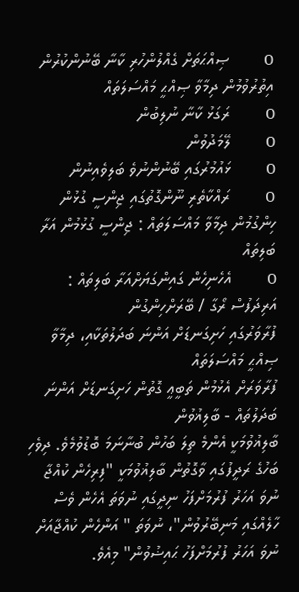o       ޞިއްޙަތަށް ގެއްލުންހުރި ކާނާ ބޭނުންކުރުން އިތުރުވުމުން ދިމާވާ ޞިއްޙީ މައްސަލަތައް
o       ރަގަޅު ކާނާ ނުލިބުން
o       ލޭމަދުވުން
o       ޅައުމުރުގައި ބޭނުންނުވެ ބަލިވެއިނުން
o       ރައްކާތެރި ނޫންގޮތުގައި ޖިންސީ ގުޅުން ހިންގުމުން ދިމާވާ މައްސަލަތައް : ޖިންސީ ގުޅުމުން އަރާ ބަލިތައް
o       އެހެނިހެން ގައިންގަޔަށްއަރާ ބަލިތައް : އަރިދަފުސް ރޯގާ / ބޭރަށްހިންގުން
ފުރާވަރުގައި ހަށިގަނޑަށް އަންނަ ބަދަލުތަކާއި، ދިމާވާ ޞިއްޙީ މައްސަލަތައް
ފުރާވަރަށް އެޅުމުން ތަބީޢީ ގޮތުން ހަށިގަނޑަށް އަންނަ ބަދަލުތައް - ބާލިޣުވުން
ބާލިޣުވުމަކީ އެންމެ ތިލަ ބަހުން ބުނާނަމަ ބޮޑުވުމެވެ. ދިވެހި ބަހުގެ ރަދީފުގައި ވާގޮތުން ބާލިޣުވުމަކީ "ފިރިހެން ކުއްޖާ ނުވަ އަހަރު ފުރުމަށްފަހު ނިދީގައި ނުވަތަ އެހެން ވެސް ހާލެއްގައި މަނިބޭރުވުން"، ނުވަތަ " އަންހެން ކުއްޖާއަށް ނުވަ އަހަރު ފުރުމަށްފަހު ޙައިޟުވުން" މިއެވެ.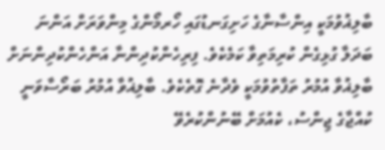ބާލިޣުވުމަކީ އިންސާނާގެ ހަށިގަނޑުގައި ހޯރމޯންގެ މިންވަރަށް އަންނަ ބަދަލާ ގުޅިގެން ކުރިމަތިވާ ކަމެކެވެ. ފިރިހެންކުދިންނާ އަންހެންކުދިންނަށް ބާލިޣުވާ އުމުރު ތަފާތުވުމަކީ ވެދާނެ ގޮތެކެވެ. ބާލިޣުވާ އުމުރު ބަރޯސާވަނީ ކުއްޖާގެ ޖިންސު، ކެއުމަށް ބޭނުންކުރެވޭ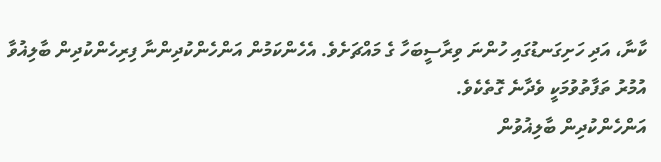ކާނާ، އަދި ހަށިގަނޑުގައި ހުންނަ ވިރާސީބަހާ ގެ މައްޗަށެވެ. އެހެންކަމުން އަންހެންކުދިންނާ ފިރިހެންކުދިން ބާލިޣުވާ އުމުރު ތަފާތުވުމަކީ ވެދާނެ ގޮތެކެވެ.
އަންހެންކުދިން ބާލިޣުވުން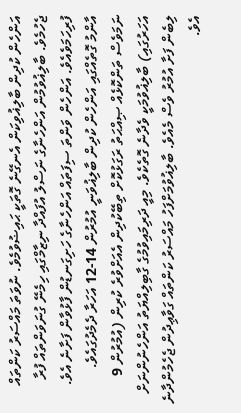އަންހެން ކުދިން ބާލިޣުވިކަން އެނގޭނެ ގޮތަކީ ޙައިޟުވުމެވެ. ނުވަތަ މައްސަރު ކަންތައް ޖެހުމެވެ. ބާލިޣުވުމުން އަންހެނާގެ ނަސްލު އުފައްދާ ނިޒާމްގައި ހިމެނޭ ގުނަވަންތައް ފުރާ ފުރިހަމަވެއެވެ. އަންހެން ވަންތަ ސިފަތައް އަންހެނާގެ ހަށިގަނޑުން ފާޅުވާން ފަށާނެ އެވެ. އާންމު ގޮތެއްގައި އަންހެން ކުދިން ބާލިޣުވަނީ އުމުރުން 14-12 އަހަރާ ދެމެދުގައެވެ. ނަމަވެސް ތަންކޮޅެއް ޞިއްޙަތު ރަގަޅުކޮށް ތިބޭކުދިން އެއަށްވުރެ ކުރިން (އުމުރުން 9 އަހަރުގައި) ބާލިޣުވުމަކީ ވެދާނެ ގޮތެކެވެ. މިއީ ދަރިމައިވުމުގެ ގާބިލިއްޔަތު އަންހެނުންނަށް ލިބެން ފަށާ އުމުރު ވެސް މެއެވެ. ބާލިޣުވުމަށްފަހު މައްސަރު ކަންތައް ގަވާޢިދުން ޖެހެމުންދާނެ އެވެ.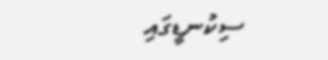ސިކުނޑީގައި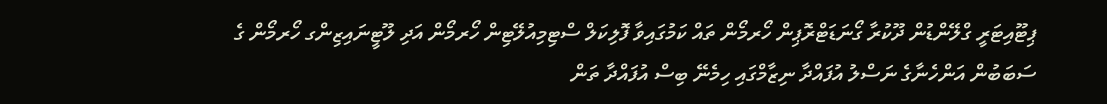ޕިޓޫއިޓަރީ ގްލޭންޑުން ދޫކުރާ ގޯނަޑަޓްރޮޕިން ހޯރމޯން ތައް ކަމުގައިވާ ފޮލިކަލް ސްޓިމިއުލޭޓިން ހޯރމޯން އަދި ލޫޓީނައިޒިންގ ހޯރމޯން ގެ ސަބަބުން އަންހެނާގެ ނަސްލު އުފައްދާ ނިޒާމްގައި ހިމެނޭ ބިސް އުފައްދާ ތަން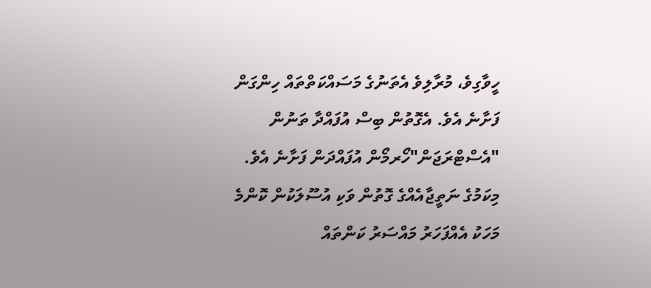ހީވާގިވެ، މުރާލިވެ އެތަނުގެ މަސައްކަތްތައް ހިންގަން ފަށާނެ އެވެ. އެގޮތުން ބިސް އުފައްދާ ތަނުން "އެސްޓްރަޖަން"ހޯރމޯން އުފައްދަން ފަށާނެ އެވެ. މިކަމުގެ ނަތީޖާއެއްގެ ގޮތުން ވަކި އުސޫލަކުން ކޮންމެ މަހަކު އެއްފަހަރު މައްސަރު ކަންތައް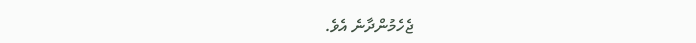ޖެހެމުންދާނެ އެވެ.